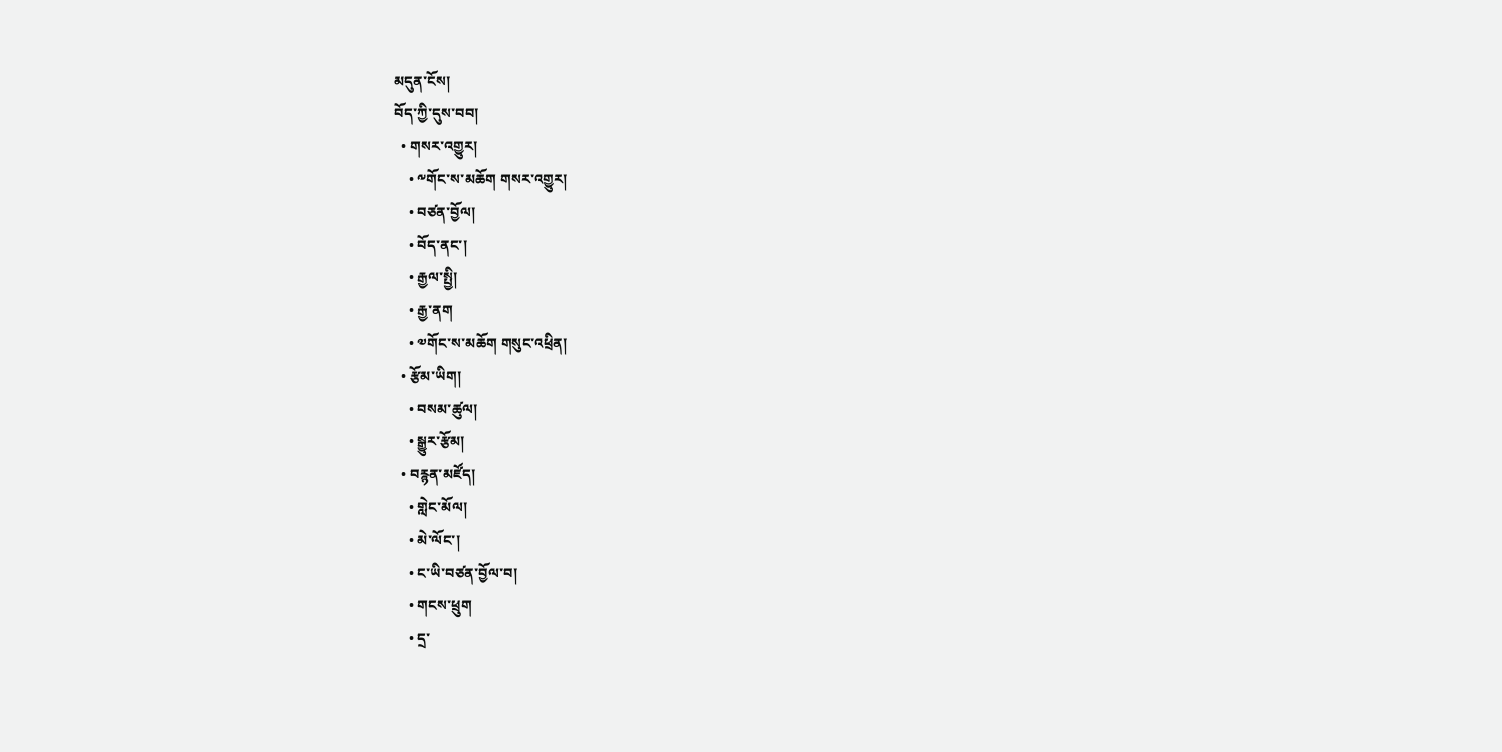མདུན་ངོས།
བོད་ཀྱི་དུས་བབ།
  • གསར་འགྱུར།
    • ༸གོང་ས་མཆོག གསར་འགྱུར།
    • བཙན་བྱོལ།
    • བོད་ནང་།
    • རྒྱལ་སྤྱི།
    • རྒྱ་ནག
    • ༧གོང་ས་མཆོག གསུང་འཕྲིན།
  • རྩོམ་ཡིག།
    • བསམ་ཚུལ།
    • སྒྱུར་རྩོམ།
  • བརྙན་མཛོད།
    • གླེང་མོལ།
    • མེ་ལོང་།
    • ང་ཡི་བཙན་བྱོལ་བ།
    • གངས་ཕྲུག
    • དྲ་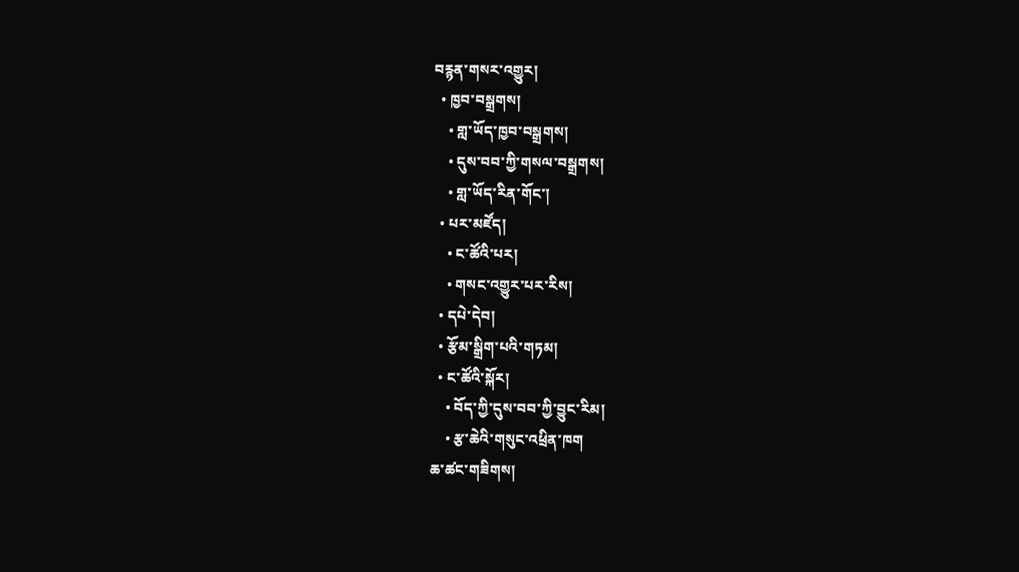བརྙན་གསར་འགྱུར།
  • ཁྱབ་བསྒྲགས།
    • གླ་ཡོད་ཁྱབ་བསྒྲགས།
    • དུས་བབ་ཀྱི་གསལ་བསྒྲགས།
    • གླ་ཡོད་རིན་གོང་།
  • པར་མཛོད།
    • ང་ཚོའི་པར།
    • གསང་འགྱུར་པར་རིས།
  • དཔེ་དེབ།
  • རྩོམ་སྒྲིག་པའི་གཏམ།
  • ང་ཚོའི་སྐོར།
    • བོད་ཀྱི་དུས་བབ་ཀྱི་བྱུང་རིམ།
    • རྩ་ཆེའི་གསུང་འཕྲིན་ཁག
ཆ་ཚང་གཟིགས།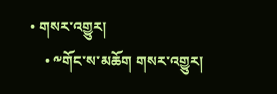• གསར་འགྱུར།
    • ༸གོང་ས་མཆོག གསར་འགྱུར།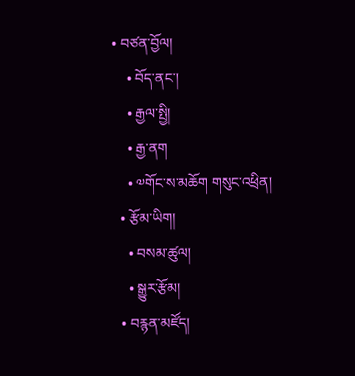• བཙན་བྱོལ།
    • བོད་ནང་།
    • རྒྱལ་སྤྱི།
    • རྒྱ་ནག
    • ༧གོང་ས་མཆོག གསུང་འཕྲིན།
  • རྩོམ་ཡིག།
    • བསམ་ཚུལ།
    • སྒྱུར་རྩོམ།
  • བརྙན་མཛོད།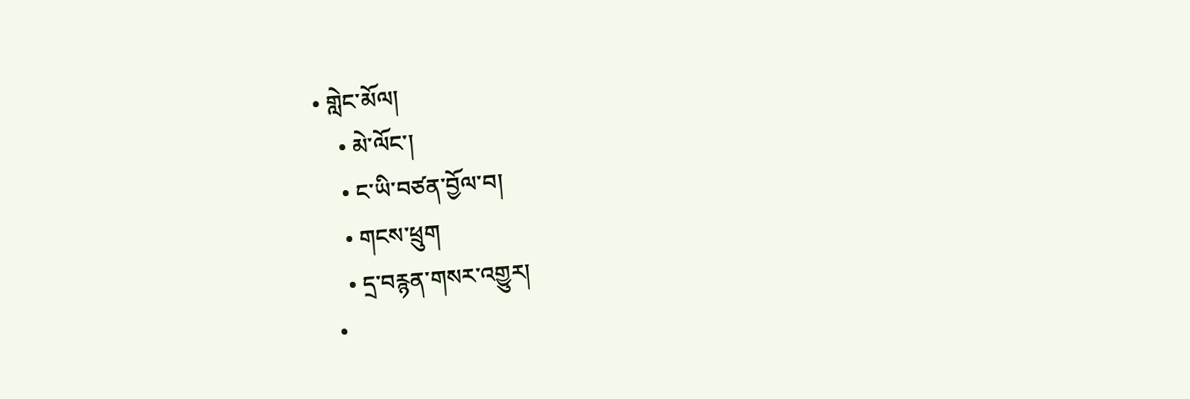• གླེང་མོལ།
    • མེ་ལོང་།
    • ང་ཡི་བཙན་བྱོལ་བ།
    • གངས་ཕྲུག
    • དྲ་བརྙན་གསར་འགྱུར།
  •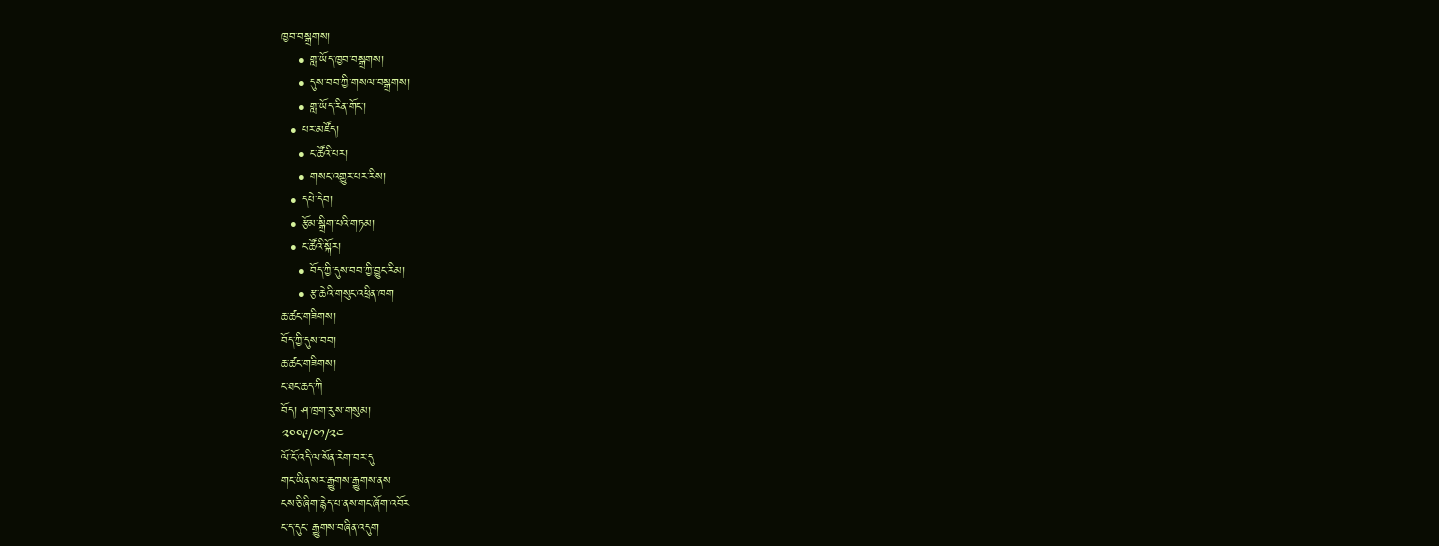ཁྱབ་བསྒྲགས།
    • གླ་ཡོད་ཁྱབ་བསྒྲགས།
    • དུས་བབ་ཀྱི་གསལ་བསྒྲགས།
    • གླ་ཡོད་རིན་གོང་།
  • པར་མཛོད།
    • ང་ཚོའི་པར།
    • གསང་འགྱུར་པར་རིས།
  • དཔེ་དེབ།
  • རྩོམ་སྒྲིག་པའི་གཏམ།
  • ང་ཚོའི་སྐོར།
    • བོད་ཀྱི་དུས་བབ་ཀྱི་བྱུང་རིམ།
    • རྩ་ཆེའི་གསུང་འཕྲིན་ཁག
ཆ་ཚང་གཟིགས།
བོད་ཀྱི་དུས་བབ།
ཆ་ཚང་གཟིགས།
ང་ཐང་ཆད་ཀི
བོད། ཤ་ཁྲག་རུས་གསུམ།
༢༠༠༩/༠༡/༢༤
ལོ་ངོ་འདི་ལ་སོན་རེག་བར་དུ
གང་ཡིན་སར་རྒྱུགས་རྒྱུགས་ནས
ངས་ཅི་ཞིག་རྙེད་པ་ནས་གང་ཞོག་འབོར
ང་ད་དུང་ རྒྱུགས་བཞིན་འདུག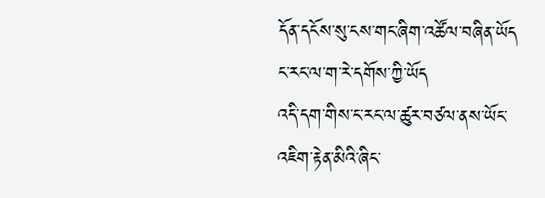དོན་དངོས་སུ་ངས་གང་ཞིག་འཚོལ་བཞིན་ཡོད
ང་རང་ལ་ག་རེ་དགོས་ཀྱི་ཡོད
འདི་དག་གིས་ང་རང་ལ་ཚུར་བཙལ་ནས་ཡོང་
འཇིག་རྟེན་མིའི་ཞིང་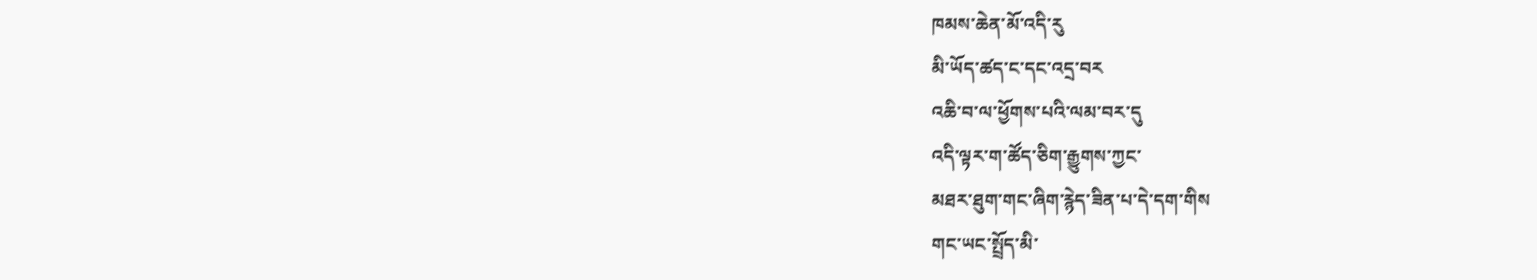ཁམས་ཆེན་མོ་འདི་རུ
མི་ཡོད་ཚད་ང་དང་འདྲ་བར
འཆི་བ་ལ་ཕྱོགས་པའི་ལམ་བར་དུ
འདི་ལྟར་ག་ཚོད་ཅིག་རྒྱུགས་ཀྱང་
མཐར་ཐུག་གང་ཞིག་རྙེད་ཟིན་པ་དེ་དག་གིས
གང་ཡང་སྤྲོད་མི་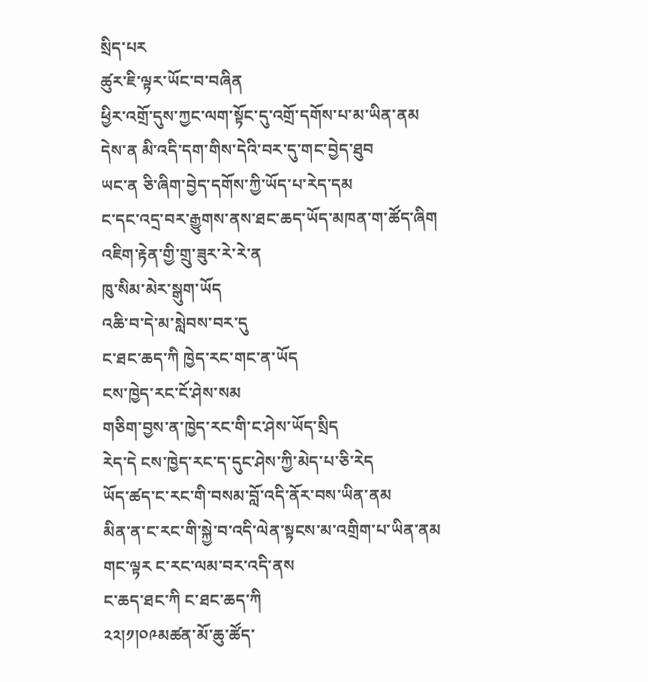སྲིད་པར
ཚུར་ཇི་ལྟར་ཡོང་བ་བཞིན
ཕྱིར་འགྲོ་དུས་ཀྱང་ལག་སྟོང་དུ་འགྲོ་དགོས་པ་མ་ཡིན་ནམ
དེས་ན མི་འདི་དག་གིས་དེའི་བར་དུ་གང་བྱེད་ཐུབ
ཡང་ན ཅི་ཞིག་བྱེད་དགོས་ཀྱི་ཡོད་པ་རེད་དམ
ང་དང་འདྲ་བར་རྒྱུགས་ནས་ཐང་ཆད་ཡོད་མཁན་ག་ཚོད་ཞིག
འཇིག་རྟེན་གྱི་གྲུ་ཟུར་རེ་རེ་ན
ཁུ་སིམ་མེར་སྒུག་ཡོད
འཆི་བ་དེ་མ་སླེབས་བར་དུ
ང་ཐང་ཆད་ཀི ཁྱེད་རང་གང་ན་ཡོད
ངས་ཁྱེད་རང་ངོ་ཤེས་སམ
གཅིག་བྱས་ན་ཁྱེད་རང་གི་ང་ཤེས་ཡོད་སྲིད
རེད་དེ ངས་ཁྱེད་རང་ད་དུང་ཤེས་ཀྱི་མེད་པ་ཅི་རེད
ཡོད་ཚད་ང་རང་གི་བསམ་བློ་འདི་ནོར་བས་ཡིན་ནམ
མིན་ན་ང་རང་གི་སྐྱེ་བ་འདི་ལེན་སྟངས་མ་འགྲིག་པ་ཡིན་ནམ
གང་ལྟར ང་རང་ལམ་བར་འདི་ནས
ང་ཆད་ཐང་ཀི ང་ཐང་ཆད་ཀི
༢༢།༡།༠༩མཚན་མོ་ཆུ་ཚོད་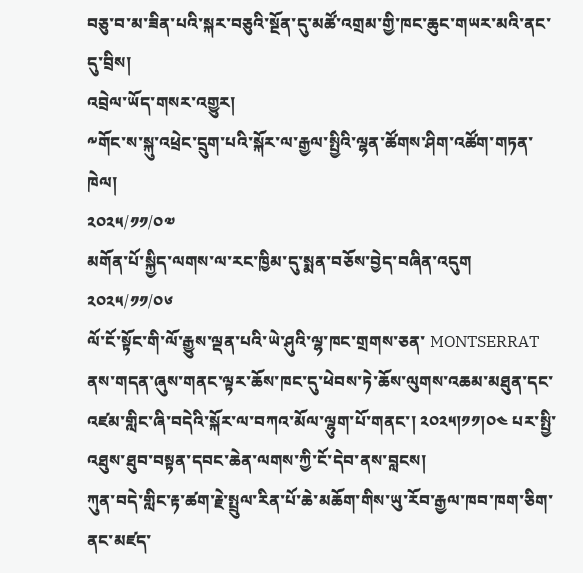བཅུ་བ་མ་ཟིན་པའི་སྐར་བཅུའི་སྔོན་དུ་མཚོ་འགྲམ་གྱི་ཁང་ཆུང་གཡར་མའི་ནང་དུ་བྲིས།
འབྲེལ་ཡོད་གསར་འགྱུར།
༸གོང་ས་སྐུ་འཕྲེང་དྲུག་པའི་སྐོར་ལ་རྒྱལ་སྤྱིའི་ལྷན་ཚོགས་ཤིག་འཚོག་གཏན་ཁེལ།
༢༠༢༥/༡༡/༠༧
མགོན་པོ་སྐྱིད་ལགས་ལ་རང་ཁྱིམ་དུ་སྨན་བཅོས་བྱེད་བཞིན་འདུག
༢༠༢༥/༡༡/༠༦
ལོ་ངོ་སྟོང་གི་ལོ་རྒྱུས་ལྡན་པའི་ཡེ་ཤུའི་ལྷ་ཁང་གྲགས་ཅན་ MONTSERRAT ནས་གདན་ཞུས་གནང་ལྟར་ཆོས་ཁང་དུ་ཕེབས་ཏེ་ཆོས་ལུགས་འཆམ་མཐུན་དང་འཛམ་གླིང་ཞི་བདེའི་སྐོར་ལ་བཀའ་མོལ་ལྷུག་པོ་གནང་། ༢༠༢༥།༡༡།༠༤ པར་སྤྱི་འཐུས་ཐུབ་བསྟན་དབང་ཆེན་ལགས་ཀྱི་ངོ་དེབ་ནས་བླངས།
ཀུན་བདེ་གླིང་རྟ་ཚག་རྗེ་སྤྲུལ་རིན་པོ་ཆེ་མཆོག་གིས་ཡུ་རོབ་རྒྱལ་ཁབ་ཁག་ཅིག་ནང་མཛད་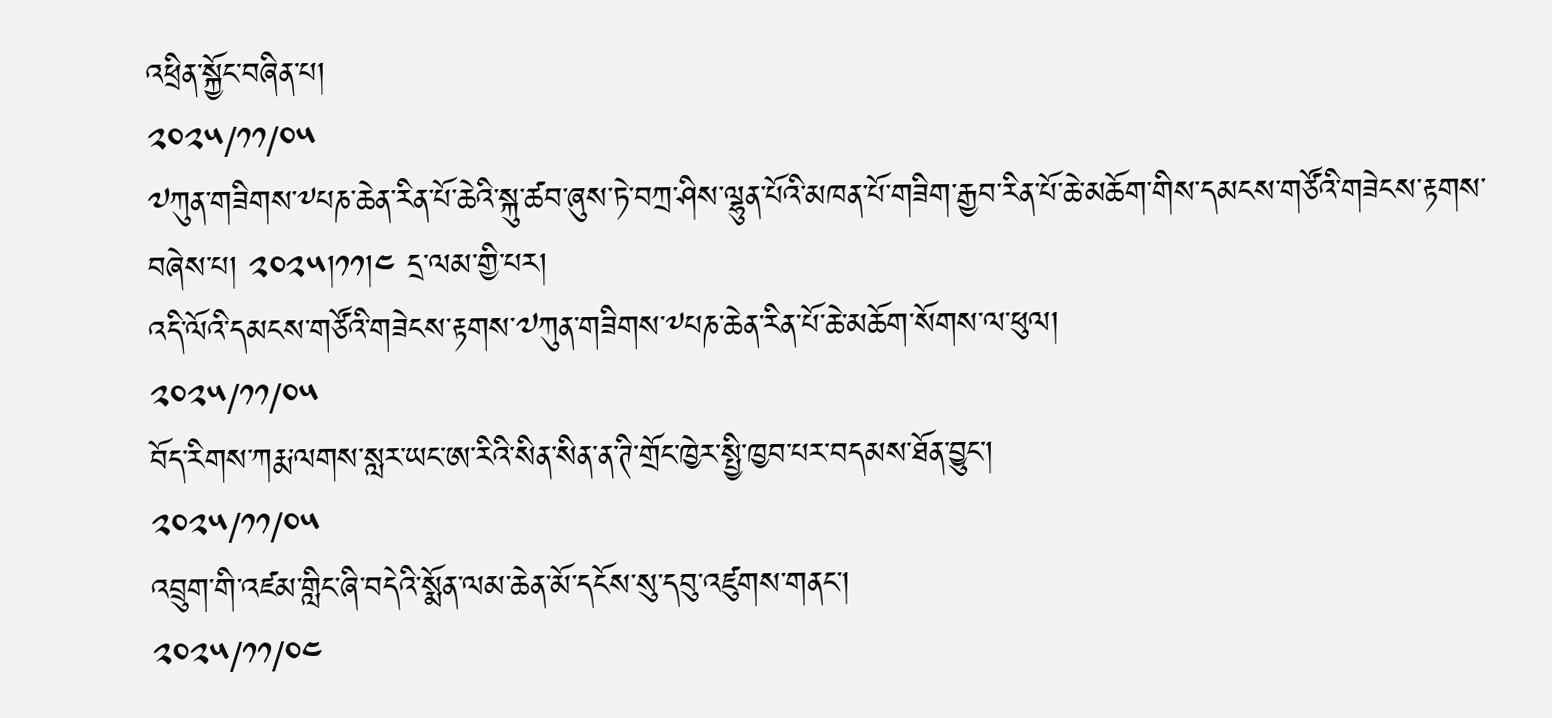འཕྲིན་སྐྱོང་བཞིན་པ།
༢༠༢༥/༡༡/༠༥
༧ཀུན་གཟིགས་༸པཎ་ཆེན་རིན་པོ་ཆེའི་སྐུ་ཚབ་ཞུས་ཏེ་བཀྲ་ཤིས་ལྷུན་པོའི་མཁན་པོ་གཟིག་རྒྱབ་རིན་པོ་ཆེ་མཆོག་གིས་དམངས་གཙོའི་གཟེངས་རྟགས་བཞེས་པ། ༢༠༢༥།༡༡།༤ དྲ་ལམ་གྱི་པར།
འདི་ལོའི་དམངས་གཙོའི་གཟེངས་རྟགས་༧ཀུན་གཟིགས་༸པཎ་ཆེན་རིན་པོ་ཆེ་མཆོག་སོགས་ལ་ཕུལ།
༢༠༢༥/༡༡/༠༥
བོད་རིགས་ཀརྨ་ལགས་སླར་ཡང་ཨ་རིའི་སིན་སིན་ན་ཊི་གྲོང་ཁྱེར་སྤྱི་ཁྱབ་པར་བདམས་ཐོན་བྱུང་།
༢༠༢༥/༡༡/༠༥
འབྲུག་གི་འཛམ་གླིང་ཞི་བདེའི་སྨོན་ལམ་ཆེན་མོ་དངོས་སུ་དབུ་འཛུགས་གནང་།
༢༠༢༥/༡༡/༠༤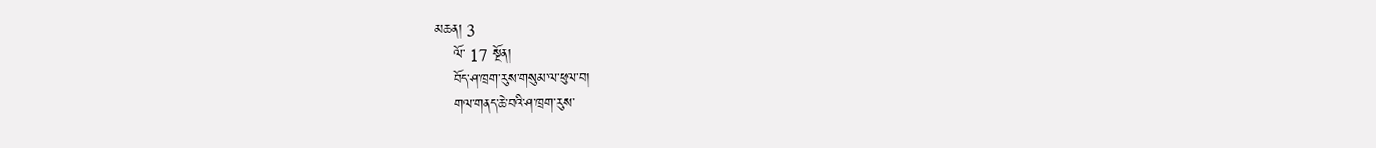མཆན། 3
    ལོ་ 17 སྔོན།
    བོད་ཤ་ཁྲག་རུས་གསུམ་ལ་ཕུལ་བ།
    གལ་གནད་ཆེ་བའི་ཤ་ཁྲག་རུས་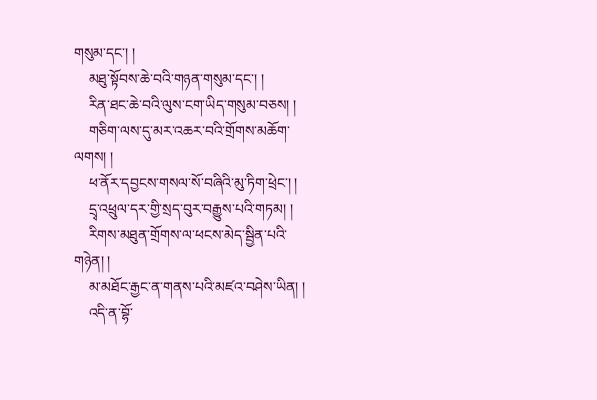གསུམ་དང་། །
    མཐུ་སྟོབས་ཆེ་བའི་གཉན་གསུམ་དང་། །
    རིན་ཐང་ཆེ་བའི་ལུས་ངག་ཡིད་གསུམ་བཅས། །
    གཅིག་ལས་དུ་མར་འཆར་བའི་གྲོགས་མཆོག་ལགས། །
    ཕ་ནོར་དབྱངས་གསལ་སོ་བཞིའི་མུ་ཏིག་ཕྲེང་། །
    དྲྭ་འཕྲུལ་དར་གྱི་སྲད་བུར་བརྒྱུས་པའི་གཏམ། །
    རིགས་མཐུན་གྲོགས་ལ་ཕངས་མེད་སྦྱིན་པའི་གཉེན། །
    མ་མཐོང་རྒྱང་ན་གནས་པའི་མཛའ་བཤེས་ཡིན། །
    འདི་ན་བྷོ་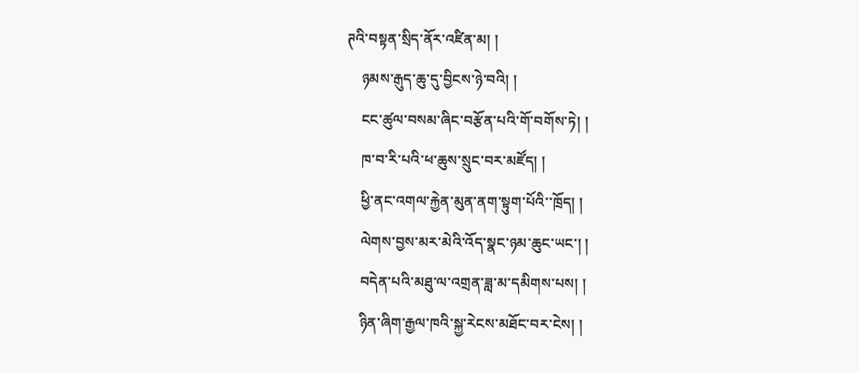ཊའི་བསྟན་སྲིད་ནོར་འཛིན་མ། །
    ཉམས་རྒུད་ཆུ་དུ་བྱིངས་ཉེ་བའི། །
    ངང་ཚུལ་བསམ་ཞིང་བརྩོན་པའི་གོ་བགོས་ཏེ། །
    ཁ་བ་རི་པའི་ཕ་ཆུས་སྲུང་བར་མཛོད། །
    ཕྱི་ནང་འགལ་རྐྱེན་མུན་ནག་སྟུག་པོའི་་ཁྲོད། །
    ལེགས་བྱས་མར་མེའི་འོད་སྣང་ཉམ་ཆུང་ཡང་། །
    བདེན་པའི་མཐུ་ལ་འགྲན་ཟླ་མ་དམིགས་པས། །
    ཉིན་ཞིག་རྒྱལ་ཁའི་སྐྱ་རེངས་མཐོང་བར་ངེས། །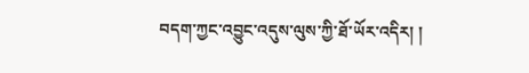བདག་ཀྱང་འབྱུང་འདུས་ལུས་ཀྱི་ཐོ་ཡོར་འདིར། །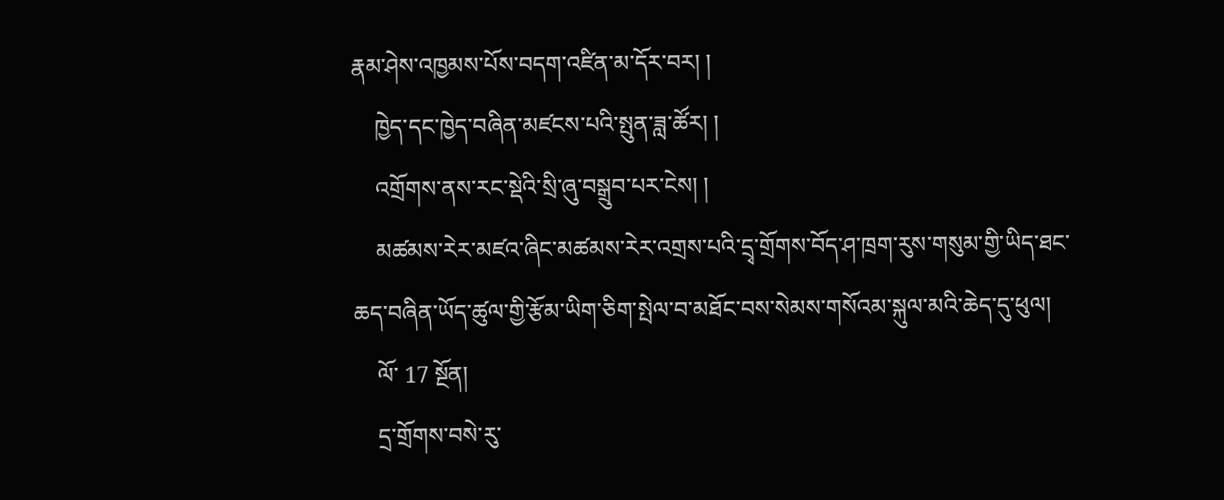རྣམ་ཤེས་འཁྱམས་པོས་བདག་འཛིན་མ་དོར་བར། །
    ཁྱེད་དང་ཁྱེད་བཞིན་མཛངས་པའི་སྤུན་ཟླ་ཚོར། །
    འགྲོགས་ནས་རང་སྡེའི་སྲི་ཞུ་བསྒྲུབ་པར་ངེས། །
    མཚམས་རེར་མཛའ་ཞིང་མཚམས་རེར་འགྲས་པའི་དྲྭ་གྲོགས་བོད་ཤ་ཁྲག་རུས་གསུམ་གྱི་ཡིད་ཐང་ཆད་བཞིན་ཡོད་ཚུལ་གྱི་རྩོམ་ཡིག་ཅིག་སྤེལ་བ་མཐོང་བས་སེམས་གསོའམ་སྐུལ་མའི་ཆེད་དུ་ཕུལ།
    ལོ་ 17 སྔོན།
    དྲ་གྲོགས་བསེ་རུ་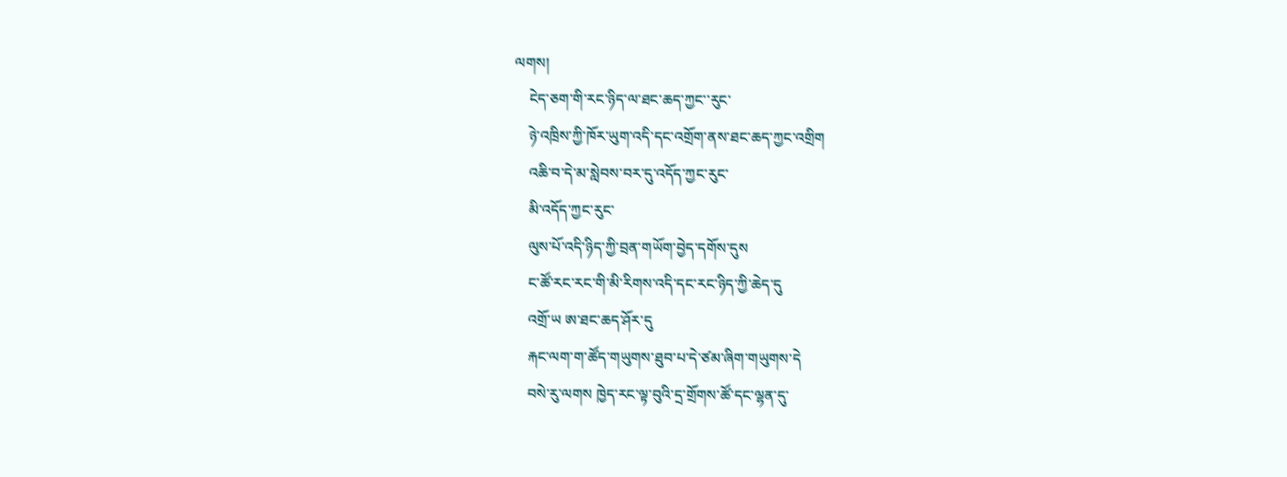ལགས།
    ངེད་ཅག་གི་རང་ཉིད་ལ་ཐང་ཆད་ཀྱང་་རུང་
    ཉེ་འཁྲིས་ཀྱི་ཁོར་ཡུག་འདི་དང་འགྲོག་ནས་ཐང་ཆད་ཀྱང་འགྲིག
    འཆི་བ་དེ་མ་སླེབས་བར་དུ་འདོད་ཀྱང་རུང་
    མི་འདོད་ཀྱང་རུང་
    ལུས་པོ་འདི་ཉིད་ཀྱི་བྲན་གཡོག་བྱེད་དགོས་དུས
    ང་ཚོ་རང་རང་གི་མི་རིགས་འདི་དང་རང་ཉིད་ཀྱི་ཆེད་དུ
    འགྲོ་ཡ ཨ་ཐང་ཆད་ཤོར་དུ
    རྐང་ལག་ག་ཚོད་གཡུགས་ཐུབ་པ་དེ་ཙམ་ཞིག་གཡུགས་དེ
    བསེ་རུ་ལགས ཁྱེད་རང་ལྟ་བུའི་དྲ་གྲོགས་ཚོ་དང་ལྷན་དུ་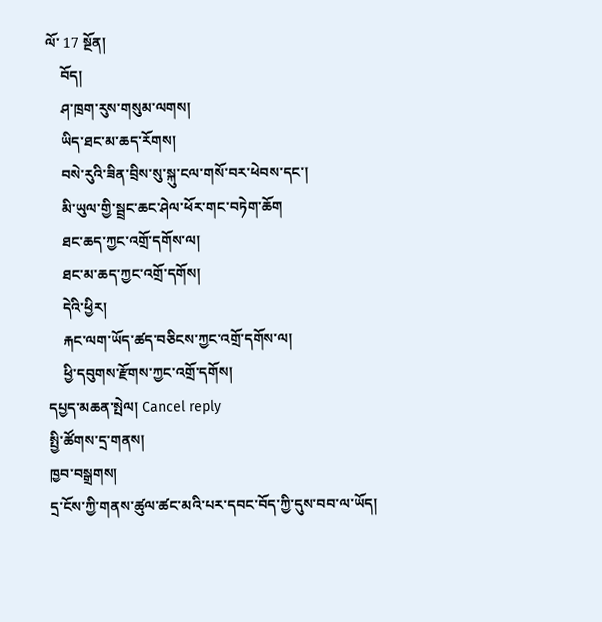ལོ་ 17 སྔོན།
    བོད།
    ཤ་ཁྲག་རུས་གསུམ་ལགས།
    ཡིད་ཐང་མ་ཆད་རོགས།
    བསེ་རུའི་ཟིན་བྲིས་སུ་སྐུ་ངལ་གསོ་བར་ཕེབས་དང་།
    མི་ཡུལ་གྱི་སྦྲང་ཆང་ཤེལ་ཕོར་གང་བཏེག་ཆོག
    ཐང་ཆད་ཀྱང་འགྲོ་དགོས་ལ།
    ཐང་མ་ཆད་ཀྱང་འགྲོ་དགོས།
    དེའི་ཕྱིར།
    རྐང་ལག་ཡོད་ཚད་བཅིངས་ཀྱང་འགྲོ་དགོས་ལ།
    ཕྱི་དབུགས་རྫོགས་ཀྱང་འགྲོ་དགོས།
དཔྱད་མཆན་སྤེལ། Cancel reply
སྤྱི་ཚོགས་དྲ་གནས།
ཁྱབ་བསྒྲགས།
དྲ་ངོས་ཀྱི་གནས་ཚུལ་ཚང་མའི་པར་དབང་བོད་ཀྱི་དུས་བབ་ལ་ཡོད།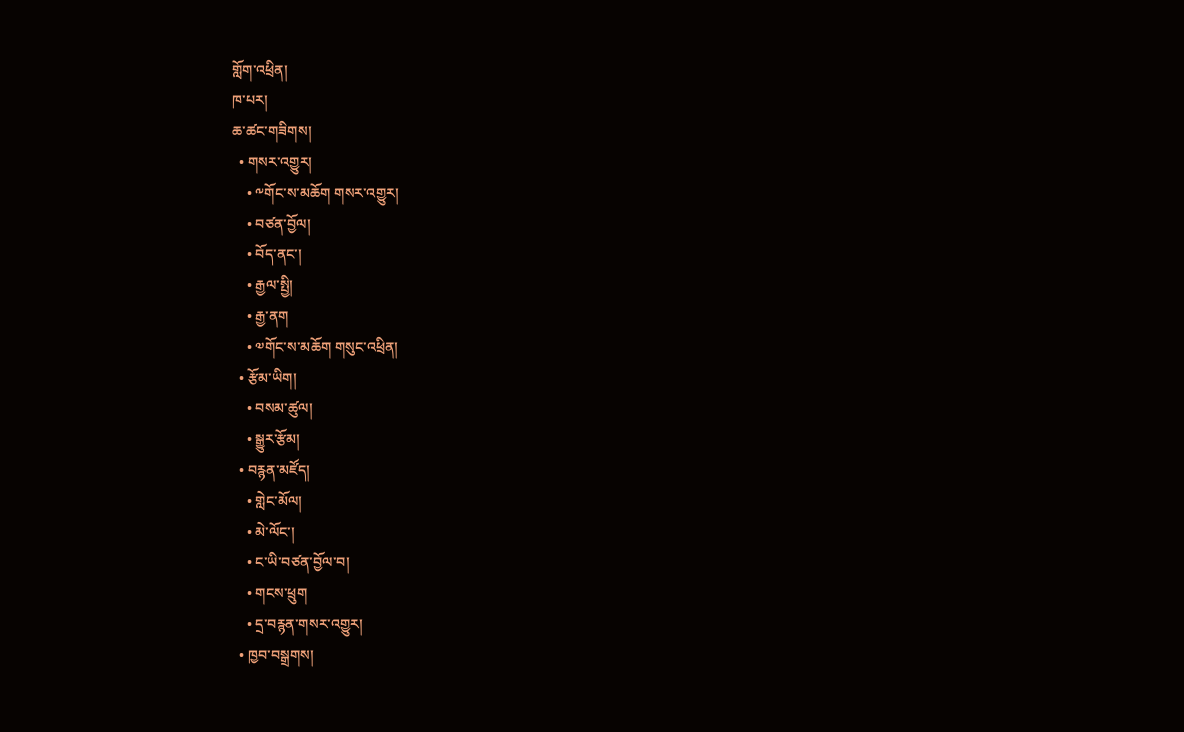གློག་འཕྲིན།
ཁ་པར།
ཆ་ཚང་གཟིགས།
  • གསར་འགྱུར།
    • ༸གོང་ས་མཆོག གསར་འགྱུར།
    • བཙན་བྱོལ།
    • བོད་ནང་།
    • རྒྱལ་སྤྱི།
    • རྒྱ་ནག
    • ༧གོང་ས་མཆོག གསུང་འཕྲིན།
  • རྩོམ་ཡིག།
    • བསམ་ཚུལ།
    • སྒྱུར་རྩོམ།
  • བརྙན་མཛོད།
    • གླེང་མོལ།
    • མེ་ལོང་།
    • ང་ཡི་བཙན་བྱོལ་བ།
    • གངས་ཕྲུག
    • དྲ་བརྙན་གསར་འགྱུར།
  • ཁྱབ་བསྒྲགས།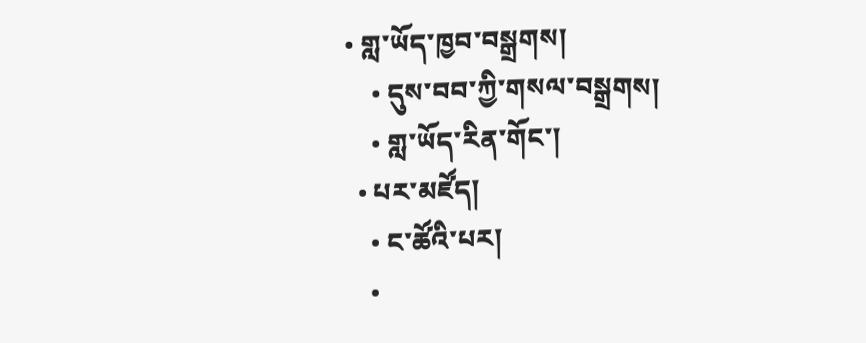• གླ་ཡོད་ཁྱབ་བསྒྲགས།
    • དུས་བབ་ཀྱི་གསལ་བསྒྲགས།
    • གླ་ཡོད་རིན་གོང་།
  • པར་མཛོད།
    • ང་ཚོའི་པར།
    •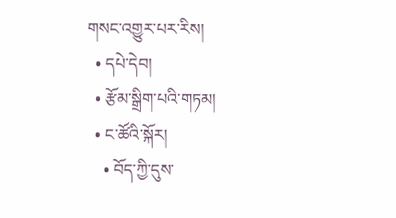གསང་འགྱུར་པར་རིས།
  • དཔེ་དེབ།
  • རྩོམ་སྒྲིག་པའི་གཏམ།
  • ང་ཚོའི་སྐོར།
    • བོད་ཀྱི་དུས་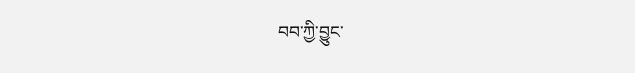བབ་ཀྱི་བྱུང་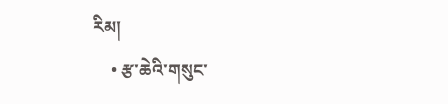རིམ།
    • རྩ་ཆེའི་གསུང་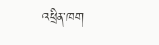འཕྲིན་ཁག